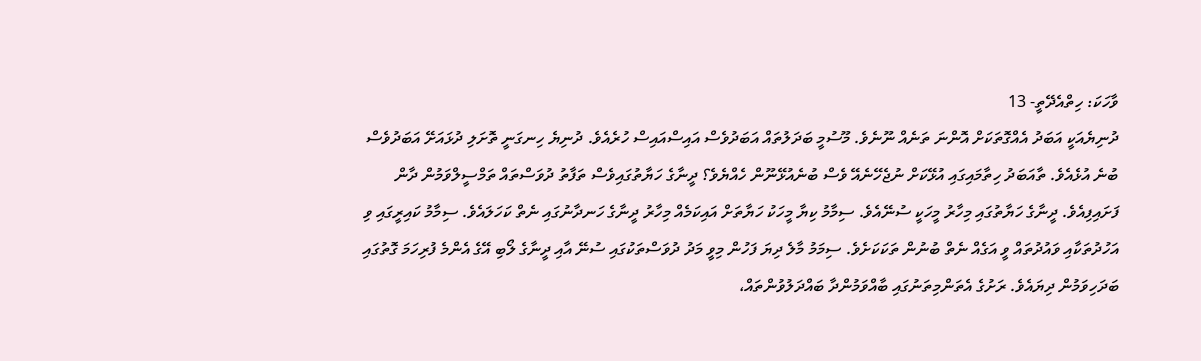ވާހަކަ: ހިތްއެދޭތީ- 13
ދުނިޔެއަކީ އަބަދު އެއްގޮތަކަށް އޮންނަ ތަނެއް ނޫނެވެ. މޫސުމީ ބަދަލުތައް އަބަދުވެސް އައިސްއައިސް ހުރެއެވެ. ދުނިޔެ ހިނގަނީ ތޮށަލި ދުޅައަށޭ އަބަދުވެސް ބުނެ އުޅެއެވެ. ތާއަބަދު ހިތާމައިގައި އުޅޭކަށް ނުޖެހޭނެއޭ ވެސް ބުނެއުޅޭނޫން ހެއްޔެވެ؟ ދީނާގެ ހަޔާތުގައިވެސް ތަފާތު ދުވަސްތައް ތަމްސީލްވަމުން ދާން ފަށައިފިއެވެ. ދީނާގެ ހަޔާތުގައި މިހާރު މީހަކީ ސުނޭއެވެ. ސިމާމު ކިޔާ މީހަކު ހަޔާތަށް އައިކަމެއް މިހާރު ދީނާގެ ހަނދާނުގައި ނެތް ކަހަލައެވެ. ސިމާމު ކައިރީގައި ވި އަހުދުތަކާއި ވައުދުތައް ވީ އަގެއް ނެތް ބުނުން ތަކަކަށެވެ. ސިމަމު މާލެ ދިޔަ ފަހުން މިވީ މަދު ދުވަސްތަކުގައި ސުނޭ އާއި ދީނާގެ ލޯބި އޭގެ އެންމެ ފުރިހަމަ ގޮތުގައި ބަދަހިވަމުން ދިޔައެވެ. ރަށުގެ އެތަންމިތަނުގައި ބާއްވަމުންދާ ބައްދަލުވުންތައް،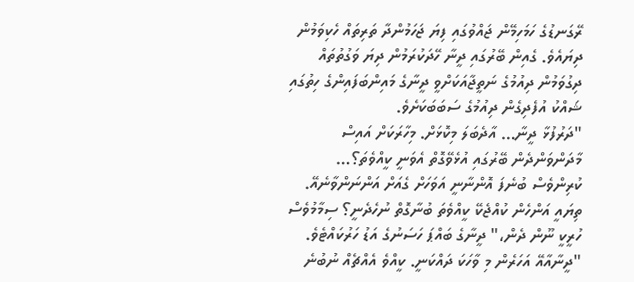ރޭގަނޑުގެ ހަމަހިމޭން ޖައްވުގައި ފިޔަ ޖަހަމުންދާ ތަރިތައް ހެކިވަމުން ދިޔައެވެ. ގެއިން ބޭރުގައި ދީނާ ހޭދަކުރަމުން ދިޔަ ވަގުތުތައް ދިގުވަމުން ދިއުމުގެ ނަތީޖާއަކަށްވީ ދީނާގެ މައިންބަފައިންގެ ހިތުގައި ޝައްކު އުފެދިގެން ދިއުމުގެ ސަބަބަކަށެވެ.
"ދަރުފުޅާ ދީނާ… އާދެބަލަ މިކޮޅަށް. މިހާރަކަށް އައިސް މާދަންވަންދެން ބޭރުގައި އުޅެވޭގޮތް އެވަނީ ކީއްވެތަ؟… ކުރިންވެސް ބުނެފަ އޮންނާނީ އަވަހަށް ގެއަށް އަންނަންވާނެއޭ. ތިޔައީ އަންހެން ކުއްޖެކޭ ކީއްވެތަ ބުނާގޮތް ނުހެދެނީ؟ ސިމާމުވެސް ހުރީކީ ނޫން ދެން،" ދީނާގެ ބައްޕަ ހަސަނުގެ އަޑު ހަރުކައްޓެވެ.
"ދީނާއާއޭ އަހަރެން މި ވާހަކަ ދައްކަނީ. ކީއްވެ އެއްޗެއް ނުބުނެ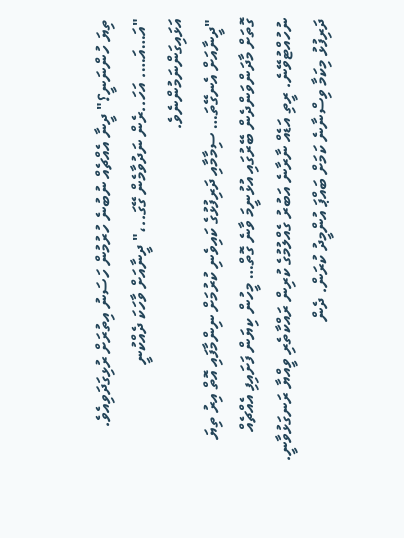ތިޔަ ހުންނަނީ؟" ދީނާ އެއްޗެއް ނުބުނެ ހުރުމުން ހަސަނު އިތުރަށް ރުޅިގަދަވިއެވެ.
"އަ…އަ…. އަހަ..ރެން ނަދުވާމެން ގޭގަ..،" ދީނާއަށް ވާހަކަ ދެއްކުނީ އަޅައިގަންނަމުންނެވެ.
"ދީނާއަށް އެނގޭތަ… ސިމާމާއި ދަރިފުޅުގެ ކައިވެނި ކުރުމަށް ނިންމާފައި އޮތް އިރު ތިޔަ ގޮތަށް މާދަންވަންދެން ބޭރުގައި އުޅުނީމަ ވާނެ ގޮތް… މީހުން ކިޔަން ފަށައިފި އެއްޗެއް ނުހުއްޓުވޭނެ. ރީތި އަޑެއް ނާރާނެ އަބުރު ގެއްލުމުގެ ކުރިން ރައްކާތެރި ވީއްޔާ ރަނގަޅުވާނީ. ދަރިފުޅު މިކަމާ ވިސްނާނެ ކަމަށް ބައްޕަ އުންމީދު ކުރަން. ދެން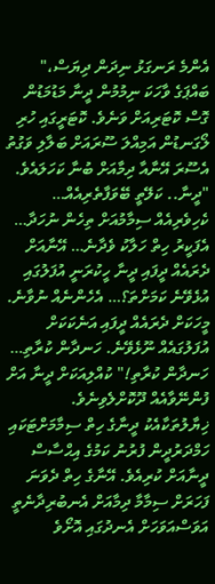އެންމެ ރަނގަޅު ނިދަން ދިޔަސް،" ބައްޕަގެ ވާހަކަ ނިމުމުން ދީނާ މަޑުމަޑުން ގޮސް ކޮޓަރިއަށް ވަނެވެ. ކޮޓަރީގައި ހުރި ލޯގަނޑުން އަމިއްލަ ސޫރައަށް ބަލާލި ވަގުތު އެސޫރަ އޭނާއާ ދިމާއަށް ބުނާ ކަހަލައެވެ.
"ދީނާ.. ކަލޭތީ ބޭވަފާތެރިއެއް… ކެހިވެރިއެއް ސިމާމުއަށް ތިހެން ނުހަދާ… އެފަކީރު ހިތް ހަލާކު ވެދާނެ… އޭނާއަށް ދެރައެއް ދީފައި ދީނާ ހީކުރަނީ އުފަލުގައި އުޅެވޭނެ ކަމަށްތަ؟… އެހެންނެއް ނުވާނެ. މީހަކަށް ދެރައެއް ދީފައި އަނެކަކަށް އުފަލުގައެއް ނޫޅެވޭނެ. ހަނދާން ކުރާތި… ހަނދާން ކުރާތި!" ކުއްލިއަކަށް ދީނާ އަށް ފުންނޭވާއެއް ދޫކޮށްލެވިނެވެ. ޚިޔާލުތަކާއެކު ދީނާގެ ހިތް ސިމާމަށްޓަކައި ހަމްދަރުދީން ފުރުނު ކަމުގެ އިޙްސާސް ދީނާއަށް ކުރިއެވެ. އޭނާގެ ހިތް ދެވަނަ ފަހަރަށް ސިމާމާ ދިމާއަށް އެނބުރިދާނެތީ އަވަސްއަވަހަށް އެނދުގައި އޮށޯވެ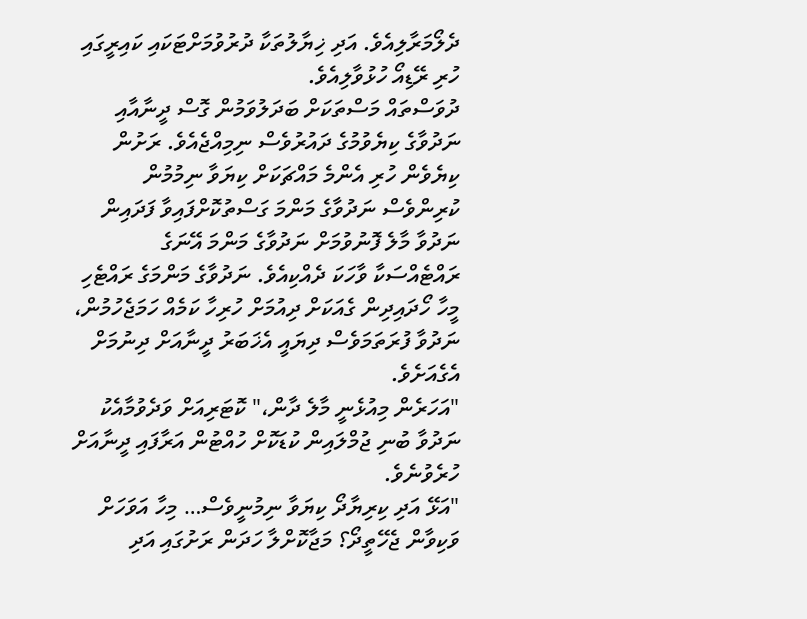ދެލޯމަރާލިއެވެ. އަދި ޚިޔާލުތަކާ ދުރުވުމަށްޓަކައި ކައިރީގައި ހުރި ރޭޑިއޯ ހުޅުވާލިއެވެ.
ދުވަސްތައް މަސްތަކަށް ބަދަލުވަމުން ގޮސް ދީނާއާއި ނަދުވާގެ ކިޔެވުމުގެ ދައުރުވެސް ނިމިއްޖެއެވެ. ރަށުން ކިޔެވެން ހުރި އެންމެ މައްޗަކަށް ކިޔަވާ ނިމުމުން ކުރިންވެސް ނަދުވާގެ މަންމަ ގަސްތުކޮށްފައިވާ ފަދައިން ނަދުވާ މާލެ ފޮނުވުމަށް ނަދުވާގެ މަންމަ އޭނަގެ ރައްޓެއްސަކާ ވާހަކަ ދެއްކިއެވެ. ނަދުވާގެ މަންމަގެ ރައްޓެހި މީހާ ހޯދައިދިން ގެއަކަށް ދިއުމަށް ހުރިހާ ކަމެއް ހަމަޖެހުމުން، ނަދުވާ ފުރަތަމަވެސް ދިޔައީ އެޚަބަރު ދީނާއަށް ދިނުމަށް އެގެއަށެވެ.
"އަހަރެން މިއުޅެނީ މާލެ ދާން،" ކޮޓަރިއަށް ވަދެވުމާއެކު ނަދުވާ ބުނި ޖުމްލައިން ކުޑަކޮށް ހުއްޓުން އަރާފައި ދީނާއަށް ހުރެވުނެވެ.
"އަޅޭ އަދި ކިރިޔާދޯ ކިޔަވާ ނިމުނީވެސް… މިހާ އަވަހަށް ވަކިވާން ޖެހޭތީދޯ؟ މަޖާކޮށްލާ ހަދަން ރަށުގައި އަދި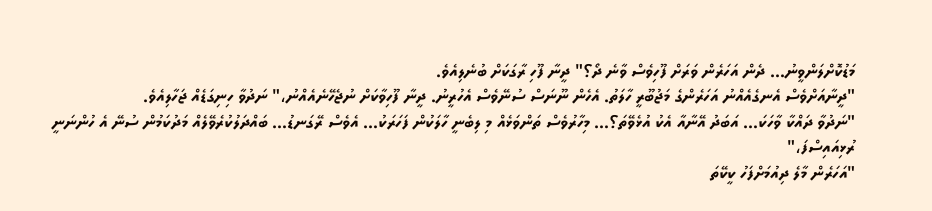މަޑުކޮށްލަންވީނު… ދެން އަހަރެން ވަރަށް ފޫހިވެސް ވާނެ ދޯ؟" ދީނާ ފޫހި ރާގަކަށް ބުނެލިއެވެ.
"ދީނާއަށްވެސް އެނގެއެއްނު އަހަރެންގެ މަޖުބޫރީ ހާލަތު. އެހެން ނޫނަސް ސުނޭވެސް އެހުރީނު. ދީނާ ފޫހިވާކަށް ނުޖެހޭނެއެއްނު،" ނަދުވާ ހިނިގަޑެއް ޖަހާލިއެވެ.
"ނަދުވާ ދައްކާ ވާހަކަ… އަބަދު އޭނާއާ އެކު އުޅެވޭތަ؟… މިހާރުވެސް ތަންވަޅެއް މި ލިބެނީ ހާލަކުން ފަހަރަކު… އެވެސް ރޭގަނޑު… ބައްދަލުކުރެވޭލެއް މަދުކަމުން ސުނޭ އެ ހުންނަނީ ރުޅިއައިސްފަ،"
"އަހަރެން މާލެ ދިއުމަށްފަހު ކީކޭތަ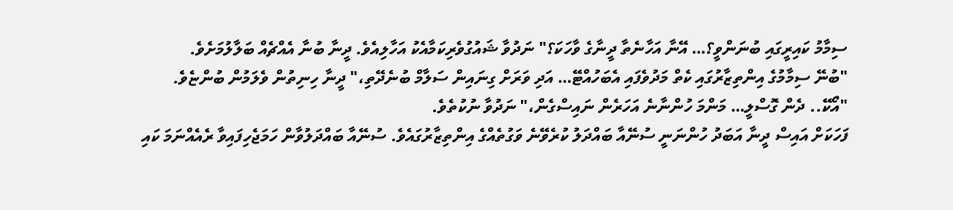ސިމާމު ކައިރީގައި ބުނަންވީ؟… އޭނާ އަހާނެތާ ދީނާގެ ވާހަކަ؟" ނަދުވާ ޝައުގުވެރިކަމާއެކު އަހާލިއެވެ. ދީނާ ބުނާ އެއްޗެއް ބަލާލުމަށެވެ.
"ބުނޭ ސިމާމުގެ އިންތިޒާރުގައި ކެތް މަދުވެފައި އެބަހުއްޓޭ… އަދި ވަރަށް ގިނައިން ސަލާމް ބުނެދޭތި،" ދީނާ ހިނިތުން ވެލަމުން ބުންޏެވެ.
"އޯކޭ.. ދެން ގޮސްލީ… މަންމަ ހުންނާނެ އަހަރެން ނައިސްގެން،" ނަދުވާ ނުކުތެވެ.
ފަހަކަށް އައިސް ދީނާ އަބަދު ހުންނަނީ ސުނޭއާ ބައްދަލު ކުރެވޭނެ ވަގުތެއްގެ އިންތިޒާރުގައެވެ. ސުނޭއާ ބައްދަލުވާން ހަމަޖެހިފައިވާ ރެއެއްނަމަ ކައި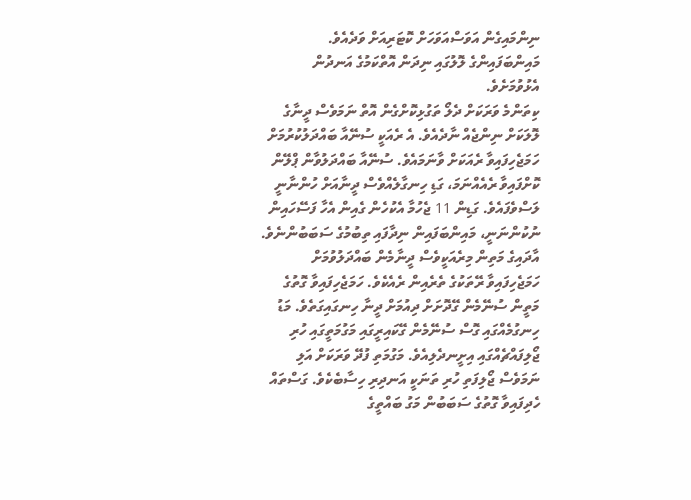ނިންމައިގެން އަވަސްއަވަހަށް ކޮޓަރިއަށް ވަދެއެވެ. މައިންބަފައިންގެ ލޮލުގައި ނިދަން އޮތްކަމުގެ އަނދުން އެޅުވުމަށެވެ.
ކިތަންމެ ވަރަކަށް ދެލޯ ތަގުޅިކޮށްގެން އޮތް ނަމަވެސް ދީނާގެ ލޮލަކަށް ނިންޖެއް ނާދެއެވެ. އެ ރެއަކީ ސުނޭއާ ބައްދަލުކުރުމަށް ހަމަޖެހިފައިވާ ރެއަކަށް ވާނަމައެވެ. ސުނޭއާ ބައްދަލުވާން ޕްލޭން ކޮށްފައިވާ ރެއެއްނަމަ، ގަޑި ހިނގާލެއްވެސް ދީނާއަށް ހުންނާނީ ލަސްވެފައެވެ. ގަޑިން 11 ޖެހުމާ އެކުހެން ގެއިން އެހާ ފަސޭހައިން ނުކުންނަނީ، މައިންބަފައިން ނިދާފައި ތިބުމުގެ ސަބަބުންނެވެ.
އާދައިގެ މަތިން މިރެއަކީވެސް ދީނާމެން ބައްދަލުވުމަށް ހަމަޖެހިފައިވާ ރޭތަކުގެ ތެރެއިން ރެއެކެވެ. ހަމަޖެހިފައިވާ ގޮތުގެ މަތީން ސުނޭމެން ގޭދޮށަށް ދިއުމަށް ދީނާ ހިނގައިގަތެވެ. މަޑު ހިނގުމެއްގައި ގޮސް ސުނޭމެން ގޭކައިރީގައި މަގުމަތީގައި ހުރި ޖޯލިފައްޗެއްގައި އިށީނދެލިއެވެ. މަގުމަތި ފުދޭ ވަރަކަށް އަލި ނަމަވެސް ޖޯލިފަތި ހުރި ތަނަކީ އަނދިރި ހިސާބެކެވެ. ގަސްތައް ހެދިފައިވާ ގޮތުގެ ސަބަބުން މަގު ބައްތީގެ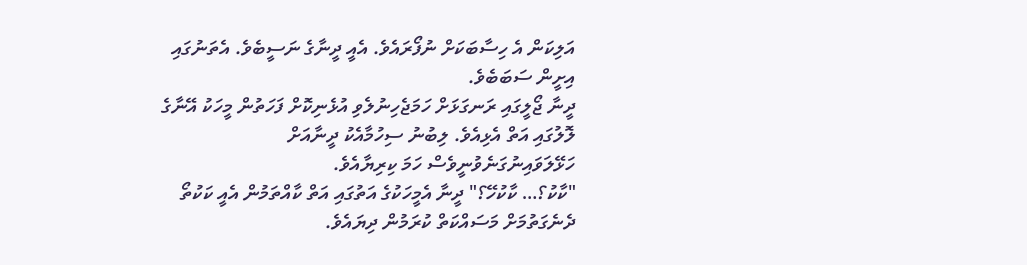އަލިކަން އެ ހިސާބަކަށް ނުފޯރައެވެ. އެއީ ދީނާގެ ނަސީބެވެ. އެތަނުގައި އިށީން ސަބަބެވެ.
ދީނާ ޖޯލީގައި ރަނގަޅަށް ހަމަޖެހިނުލެވި އުޅެނިކޮށް ފަހަތުން މީހަކު އޭނާގެ ލޮލުގައި އަތް އެޅިއެވެ. ލިބުނު ސިހުމާއެކު ދީނާއަށް ހަޅޭލަވައިނުގަނެވުނީވެސް ހަމަ ކިރިޔާއެވެ.
"ކާކު؟… ކާކުހޭ؟" ދީނާ އެމީހަކުގެ އަތުގައި އަތް ކާއްތަމުން އެއީ ކަކުތޯ ދެނެގަތުމަށް މަސައްކަތް ކުރަމުން ދިޔައެވެ.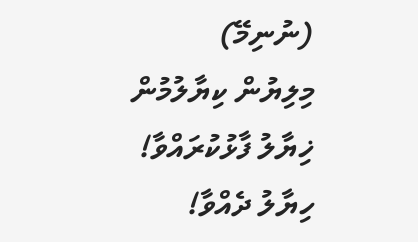(ނުނިމޭ)
މިލިޔުން ކިޔާލުމުން
ޚިޔާލު ފާޅުކުރައްވާ!
ހިޔާލު ދެއްވާ!